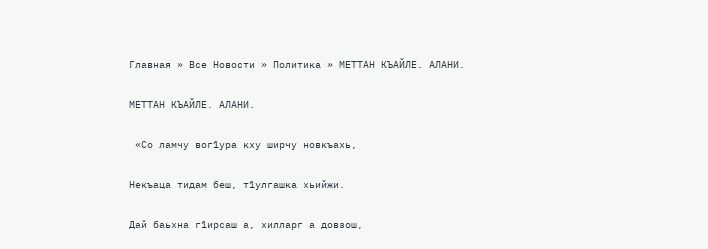Главная » Все Новости » Политика » МЕТТАН КЪАЙЛЕ. АЛАНИ.

МЕТТАН КЪАЙЛЕ. АЛАНИ.

 «Со ламчу вог1ура кху ширчу новкъахь,

Некъаца тидам беш, т1улгашка хьийжи.

Дай баьхна г1ирсаш а, хилларг а довзош,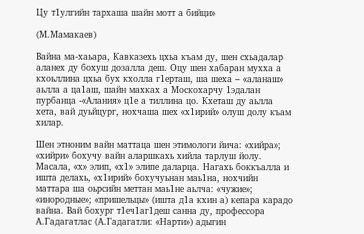Цу т1улгийн тархаша шайн мотт а бийци»

(М.Мамакаев)

Вайна ма-хаьара, Кавказехь цхьа къам ду, шен схьадалар аланех ду бохуш дозалла деш. Оцу шен хабаран мухха а кхоьллина цхьа бух кхолла г1ерташ, ша шеха – «аланаш» аьлла а ца1аш, шайн махках а Москохарчу 1эдалан пурбанца -«Алания» ц1е а тиллина цо. Кхеташ ду аьлла хета, вай дуьйцург, нохчаша шех «х1ирий» олуш долу къам хилар.

Шен этноним вайн маттаца шен этимологи йича: «хийра»; «хийри» бохучу вайн аларшкахь хийла тарлуш йолу. Масала, «х» элип, «х1» элипе даларца. Нагахь боккъалла и ишта делахь, «х1ирий» бохучуьнан маь1на, нохчийн маттара ша оьрсийн меттан маь1не аьлча: «чужие»; «инородные»; «пришельцы» (ишта д1а кхин а) кепара карадо вайна. Вай бохург т1еч1аг1деш санна ду, профессора А.Гадагатлас (А.Гадагатли: «Нарти») адыгин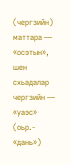(чергзийн) маттара — «осэтын», шен схьадалар чергзийн — «уаэс» (оьр.- «дань»)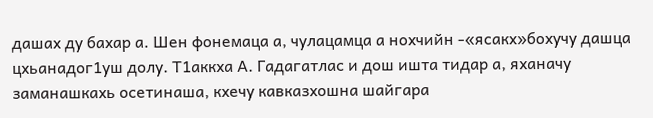дашах ду бахар а. Шен фонемаца а, чулацамца а нохчийн -«ясакх»бохучу дашца цхьанадог1уш долу. Т1аккха А. Гадагатлас и дош ишта тидар а, яханачу заманашкахь осетинаша, кхечу кавказхошна шайгара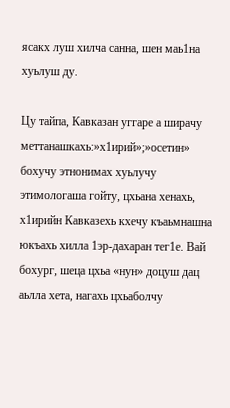ясакх луш хилча санна, шен маь1на хуьлуш ду.

Цу тайпа, Кавказан уггаре а ширачу меттанашкахь:»х1ирий»;»осетин» бохучу этнонимах хуьлучу этимологаша гойту, цхьана хенахь, х1ирийн Кавказехь кхечу къаьмнашна юкъахь хилла 1эр-дахаран тег1е. Вай бохург, шеца цхьа «нун» доцуш дац аьлла хета, нагахь цхьаболчу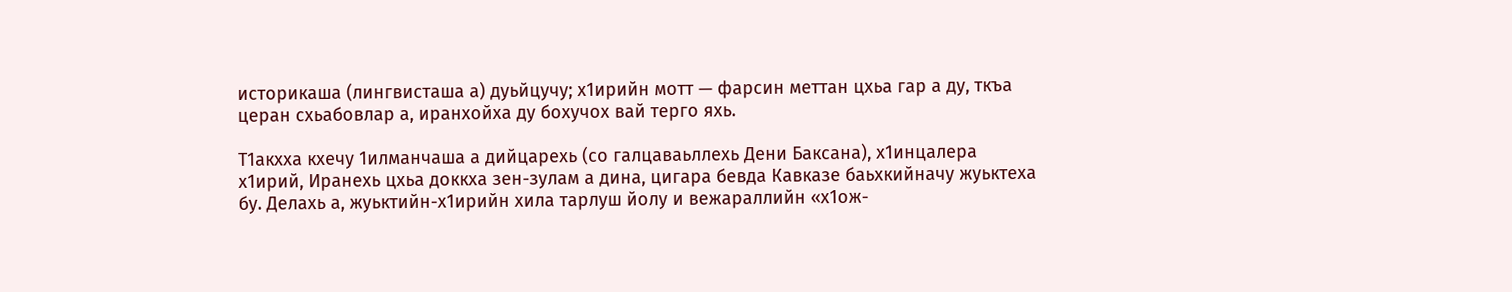историкаша (лингвисташа а) дуьйцучу; х1ирийн мотт — фарсин меттан цхьа гар а ду, ткъа церан схьабовлар а, иранхойха ду бохучох вай терго яхь.

Т1акхха кхечу 1илманчаша а дийцарехь (со галцаваьллехь Дени Баксана), х1инцалера х1ирий, Иранехь цхьа доккха зен-зулам а дина, цигара бевда Кавказе баьхкийначу жуьктеха бу. Делахь а, жуьктийн-х1ирийн хила тарлуш йолу и вежараллийн «х1ож-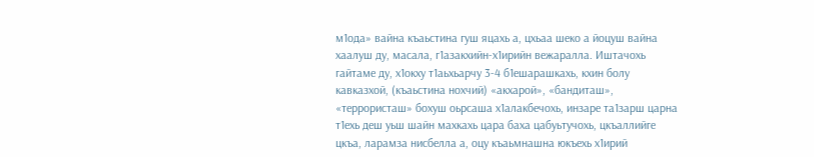м1ода» вайна къаьстина гуш яцахь а, цхьаа шеко а йоцуш вайна хаалуш ду, масала, г1азакхийн-х1ирийн вежаралла. Иштачохь гайтаме ду, х1окху т1аьхьарчу 3-4 б1ешарашкахь, кхин болу кавказхой, (къаьстина нохчий) «акхарой», «бандиташ», «террористаш» бохуш оьрсаша х1алакбечохь, инзаре та1зарш царна т1ехь деш уьш шайн махкахь цара баха цабуьтучохь, цкъаллийге цкъа, ларамза нисбелла а, оцу къаьмнашна юкъехь х1ирий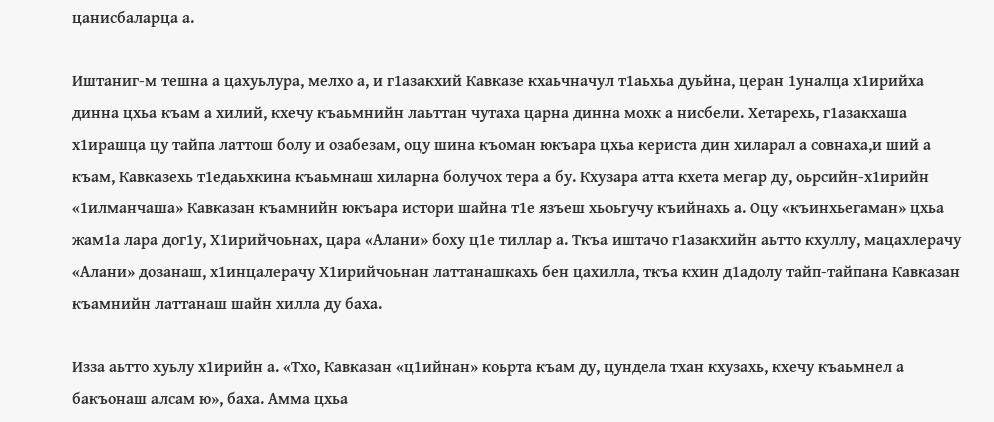цанисбаларца а.

Иштаниг-м тешна а цахуьлура, мелхо а, и г1азакхий Кавказе кхаьчначул т1аьхьа дуьйна, церан 1уналца х1ирийха динна цхьа къам а хилий, кхечу къаьмнийн лаьттан чутаха царна динна мохк а нисбели. Хетарехь, г1азакхаша х1ирашца цу тайпа латтош болу и озабезам, оцу шина къоман юкъара цхьа кериста дин хиларал а совнаха,и ший а къам, Кавказехь т1едаьхкина къаьмнаш хиларна болучох тера а бу. Кхузара атта кхета мегар ду, оьрсийн-х1ирийн «1илманчаша» Кавказан къамнийн юкъара истори шайна т1е язъеш хьоьгучу къийнахь а. Оцу «къинхьегаман» цхьа жам1а лара дог1у, Х1ирийчоьнах, цара «Алани» боху ц1е тиллар а. Ткъа иштачо г1азакхийн аьтто кхуллу, мацахлерачу «Алани» дозанаш, х1инцалерачу Х1ирийчоьнан латтанашкахь бен цахилла, ткъа кхин д1адолу тайп-тайпана Кавказан къамнийн латтанаш шайн хилла ду баха.

Изза аьтто хуьлу х1ирийн а. «Тхо, Кавказан «ц1ийнан» коьрта къам ду, цундела тхан кхузахь, кхечу къаьмнел а бакъонаш алсам ю», баха. Амма цхьа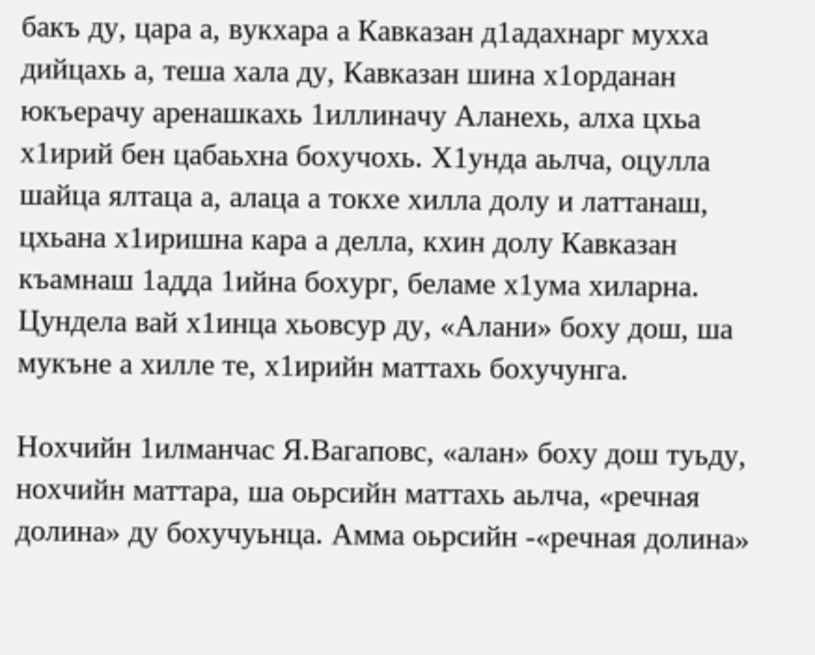бакъ ду, цара а, вукхара а Кавказан д1адахнарг мухха дийцахь а, теша хала ду, Кавказан шина х1орданан юкъерачу аренашкахь 1иллиначу Аланехь, алха цхьа х1ирий бен цабаьхна бохучохь. Х1унда аьлча, оцулла шайца ялтаца а, алаца а токхе хилла долу и латтанаш, цхьана х1иришна кара а делла, кхин долу Кавказан къамнаш 1адда 1ийна бохург, беламе х1ума хиларна. Цундела вай х1инца хьовсур ду, «Алани» боху дош, ша мукъне а хилле те, х1ирийн маттахь бохучунга.

Нохчийн 1илманчас Я.Вагаповс, «алан» боху дош туьду, нохчийн маттара, ша оьрсийн маттахь аьлча, «речная долина» ду бохучуьнца. Амма оьрсийн -«речная долина»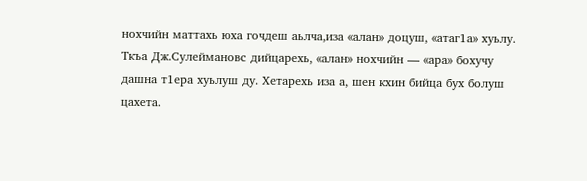нохчийн маттахь юха гочдеш аьлча,иза «алан» доцуш, «атаг1а» хуьлу. Ткъа Дж.Сулеймановс дийцарехь, «алан» нохчийн — «ара» бохучу дашна т1ера хуьлуш ду. Хетарехь иза а, шен кхин бийца бух болуш цахета.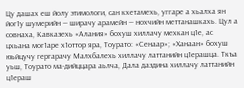Цу дашах еш йолу этимологи, сан кхетамехь, уггаре а хьалха ян йог1у шумерийн — ширачу арамейн — нохчийн меттанашкахь. Цул а совнаха, Кавказехь «Алания» бохуш хиллачу мехкан ц1е, ас цхьана мог1аре х1оттор яра, Тоурато: «Сенаар»; «Ханаан» бохуш юьйцучу гергарачу Малхбалехь хиллачу латтанийн ц1ерашца. Ткъа уьш, Тоурато ма-дийццара аьлча, Дала даздина хиллачу латтанийн ц1ераш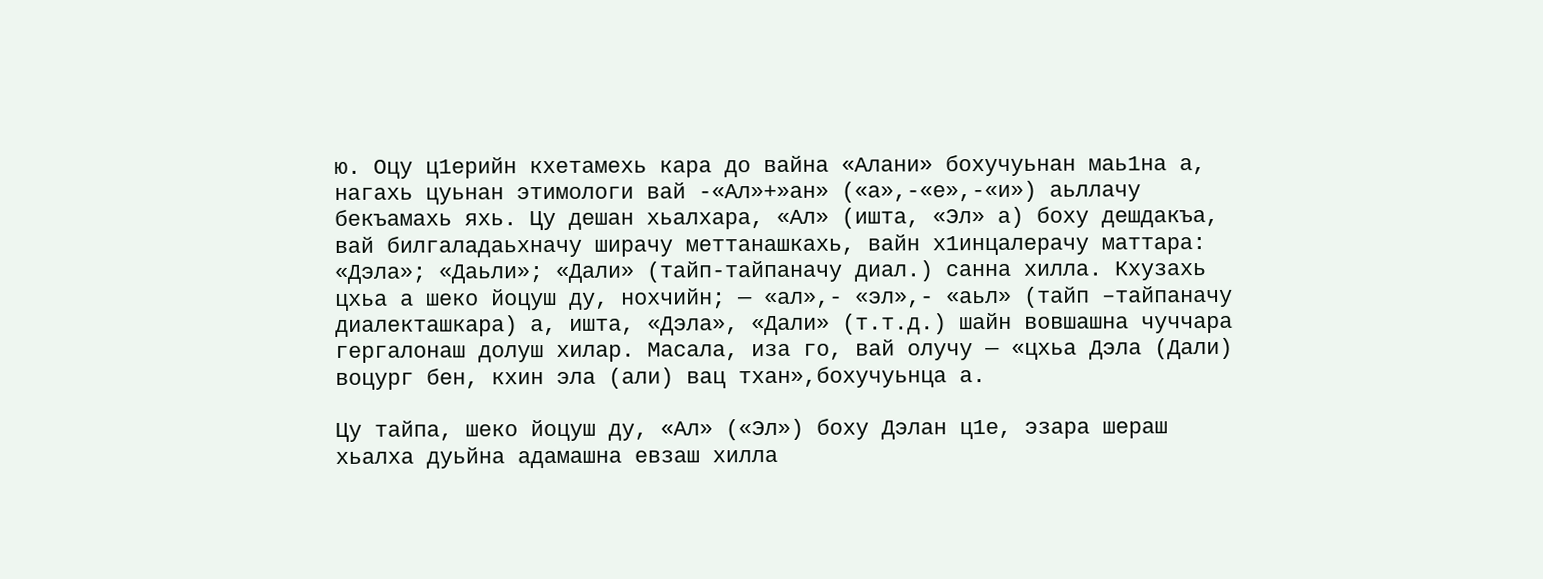ю. Оцу ц1ерийн кхетамехь кара до вайна «Алани» бохучуьнан маь1на а, нагахь цуьнан этимологи вай -«Ал»+»ан» («а»,-«е»,-«и») аьллачу бекъамахь яхь. Цу дешан хьалхара, «Ал» (ишта, «Эл» а) боху дешдакъа, вай билгаладаьхначу ширачу меттанашкахь, вайн х1инцалерачу маттара: «Дэла»; «Даьли»; «Дали» (тайп-тайпаначу диал.) санна хилла. Кхузахь цхьа а шеко йоцуш ду, нохчийн; — «ал»,- «эл»,- «аьл» (тайп –тайпаначу диалекташкара) а, ишта, «Дэла», «Дали» (т.т.д.) шайн вовшашна чуччара гергалонаш долуш хилар. Масала, иза го, вай олучу — «цхьа Дэла (Дали) воцург бен, кхин эла (али) вац тхан»,бохучуьнца а.

Цу тайпа, шеко йоцуш ду, «Ал» («Эл») боху Дэлан ц1е, эзара шераш хьалха дуьйна адамашна евзаш хилла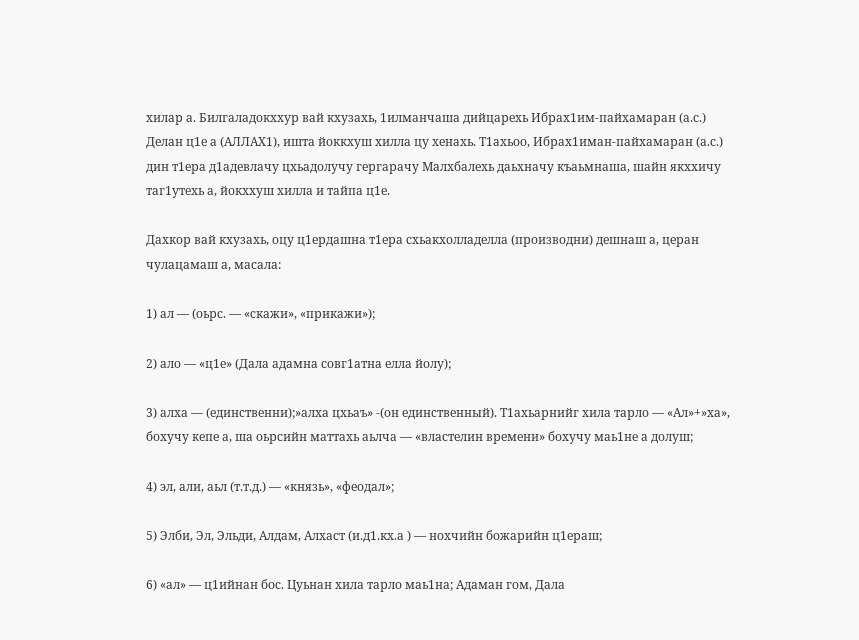хилар а. Билгаладокххур вай кхузахь, 1илманчаша дийцарехь Ибрах1им-пайхамаран (а.с.) Делан ц1е а (АЛЛАХ1), ишта йоккхуш хилла цу хенахь. Т1ахьоо, Ибрах1иман-пайхамаран (а.с.) дин т1ера д1адевлачу цхьадолучу гергарачу Малхбалехь даьхначу къаьмнаша, шайн якххичу таг1утехь а, йокххуш хилла и тайпа ц1е.

Дахкор вай кхузахь, оцу ц1ердашна т1ера схьакхолладелла (производни) дешнаш а, церан чулацамаш а, масала:

1) ал — (оьрс. — «скажи», «прикажи»);

2) ало — «ц1е» (Дала адамна совг1атна елла йолу);

3) алха — (единственни);»алха цхьаъ» -(он единственный). Т1ахьарнийг хила тарло — «Ал»+»ха», бохучу кепе а, ша оьрсийн маттахь аьлча — «властелин времени» бохучу маь1не а долуш;

4) эл, али, аьл (т.т.д.) — «князь», «феодал»;

5) Элби, Эл, Эльди, Алдам, Алхаст (и.д1.кх.а ) — нохчийн божарийн ц1ераш;

6) «ал» — ц1ийнан бос. Цуьнан хила тарло маь1на; Адаман гом, Дала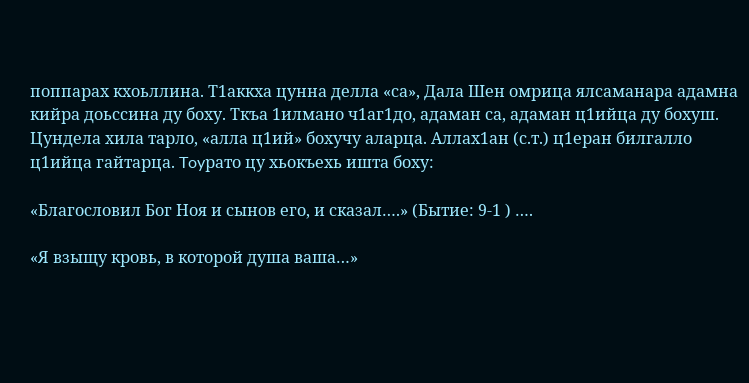поппарах кхоьллина. Т1аккха цунна делла «са», Дала Шен омрица ялсаманара адамна кийра доьссина ду боху. Ткъа 1илмано ч1аг1до, адаман са, адаман ц1ийца ду бохуш. Цундела хила тарло, «алла ц1ий» бохучу аларца. Аллах1ан (с.т.) ц1еран билгалло ц1ийца гайтарца. Toyрато цу хьокъехь ишта боху:

«Благословил Бог Ноя и сынов его, и сказал….» (Бытие: 9-1 ) ….

«Я взыщу кровь, в которой душа ваша…»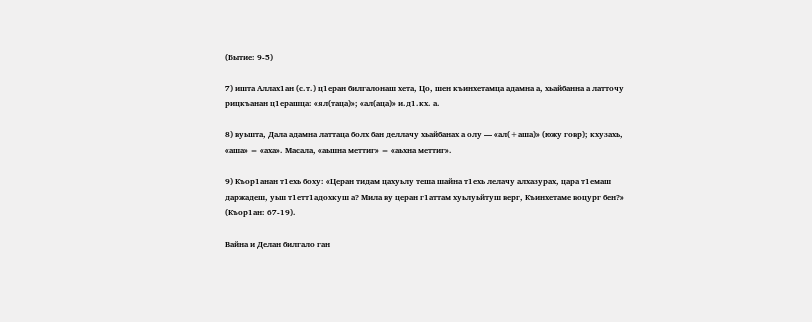(Бытие: 9-5)

7) ишта Аллах1ан (с.т.) ц1еран билгалонаш хета, Цо, шен къинхетамца адамна а, хьайбанна а латточу рицкъанан ц1ерашца: «ял(таца)»; «ал(аца)» и.д1.кх. а.

8) вуьшта, Дала адамна латтаца болх бан деллачу хьайбанах а олу — «ал(+аша)» (южу говр); кхузахь, «аша» = «аха». Масала, «аьшна меттиг» = «аьхна меттиг».

9) Къор1анан т1ехь боху: «Церан тидам цахуьлу теша шайна т1ехь лелачу алхазурах, цара т1емаш даржадеш, уьш т1етт1адохкуш а? Мила ву церан г1аттам хуьлуьйтуш верг, Къинхетаме воцург бен?» (Къор1ан: 67-19).

Вайна и Делан билгало ган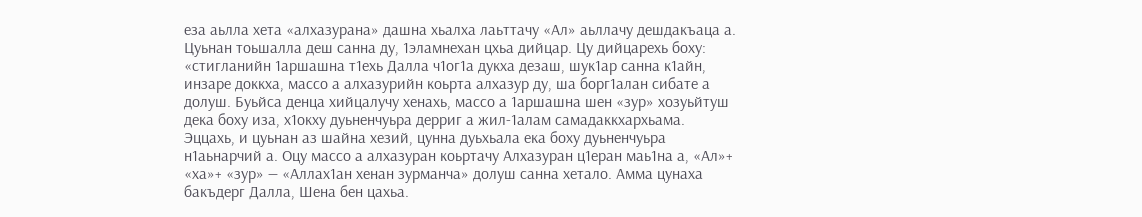еза аьлла хета «алхазурана» дашна хьалха лаьттачу «Ал» аьллачу дешдакъаца а. Цуьнан тоьшалла деш санна ду, 1эламнехан цхьа дийцар. Цу дийцарехь боху: «стигланийн 1аршашна т1ехь Далла ч1ог1а дукха дезаш, шук1ар санна к1айн, инзаре доккха, массо а алхазурийн коьрта алхазур ду, ша борг1алан сибате а долуш. Буьйса денца хийцалучу хенахь, массо а 1аршашна шен «зур» хозуьйтуш дека боху иза, х1окху дуьненчуьра дерриг а жил-1алам самадаккхархьама. Эццахь, и цуьнан аз шайна хезий, цунна дуьхьала ека боху дуьненчуьра н1аьнарчий а. Оцу массо а алхазуран коьртачу Алхазуран ц1еран маь1на а, «Ал»+ «ха»+ «зур» — «Аллах1ан хенан зурманча» долуш санна хетало. Амма цунаха бакъдерг Далла, Шена бен цахьа.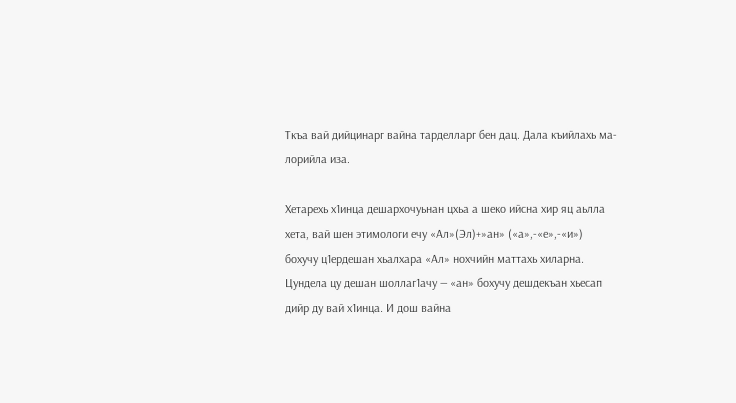Ткъа вай дийцинарг вайна тарделларг бен дац. Дала къийлахь ма-лорийла иза.

Хетарехь х1инца дешархочуьнан цхьа а шеко ийсна хир яц аьлла хета, вай шен этимологи ечу «Ал»(Эл)+»ан» («а»,-«е»,-«и») бохучу ц1ердешан хьалхара «Ал» нохчийн маттахь хиларна. Цундела цу дешан шоллаг1ачу — «ан» бохучу дешдекъан хьесап дийр ду вай х1инца. И дош вайна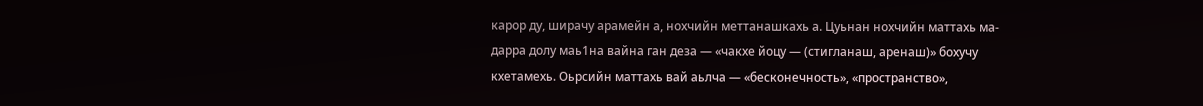карор ду, ширачу арамейн а, нохчийн меттанашкахь а. Цуьнан нохчийн маттахь ма-дарра долу маь1на вайна ган деза — «чакхе йоцу — (стигланаш, аренаш)» бохучу кхетамехь. Оьрсийн маттахь вай аьлча — «бесконечность», «пространство»,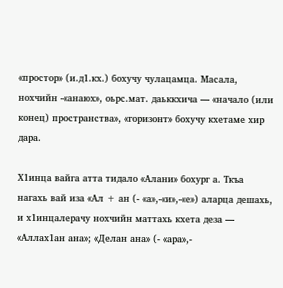«простор» (и.д1.кх.) бохучу чулацамца. Масала, нохчийн -«анаюх», оьрс.мат. даьккхича — «начало (или конец) пространства», «горизонт» бохучу кхетаме хир дара.

Х1инца вайга атта тидало «Алани» бохург а. Ткъа нагахь вай иза «Ал + ан (- «а»,-«и»,-«е») аларца дешахь, и х1инцалерачу нохчийн маттахь кхета деза — «Аллах1ан ана»; «Делан ана» (- «ара»,-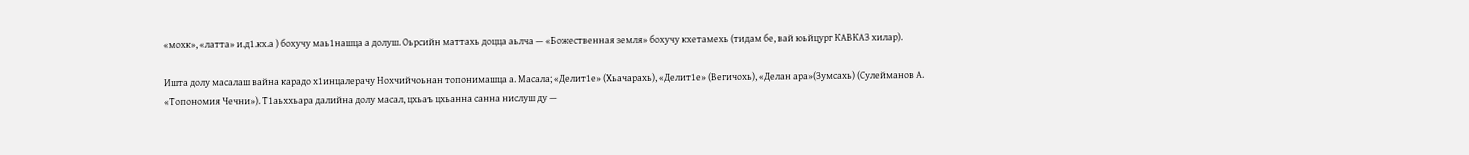«мохк», «латта» и.д1.кх.а ) бохучу маь1нашца а долуш. Оьрсийн маттахь доцца аьлча — «Божественная земля» бохучу кхетамехь (тидам бе, вай юьйцург КАВКАЗ хилар).

Ишта долу масалаш вайна карадо х1инцалерачу Нохчийчоьнан топонимашца а. Масала; «Делит1е» (Хьачарахь), «Делит1е» (Вегичохь), «Делан ара»(Зумсахь) (Сулейманов А. «Топономия Чечни»). Т1аьххьара далийна долу масал, цхьаъ цхьанна санна нислуш ду —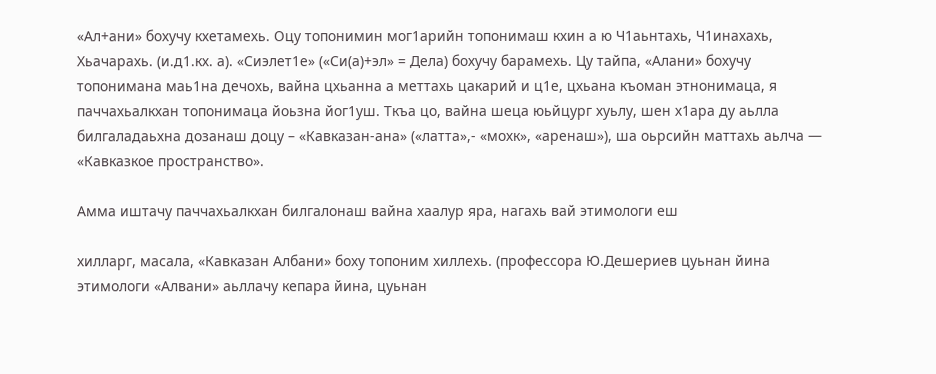«Ал+ани» бохучу кхетамехь. Оцу топонимин мог1арийн топонимаш кхин а ю Ч1аьнтахь, Ч1инахахь, Хьачарахь. (и.д1.кх. а). «Сиэлет1е» («Си(а)+эл» = Дела) бохучу барамехь. Цу тайпа, «Алани» бохучу топонимана маь1на дечохь, вайна цхьанна а меттахь цакарий и ц1е, цхьана къоман этнонимаца, я паччахьалкхан топонимаца йоьзна йог1уш. Ткъа цо, вайна шеца юьйцург хуьлу, шен х1ара ду аьлла билгаладаьхна дозанаш доцу – «Кавказан-ана» («латта»,- «мохк», «аренаш»), ша оьрсийн маттахь аьлча — «Кавказкое пространство».

Амма иштачу паччахьалкхан билгалонаш вайна хаалур яра, нагахь вай этимологи еш

хилларг, масала, «Кавказан Албани» боху топоним хиллехь. (профессора Ю.Дешериев цуьнан йина этимологи «Алвани» аьллачу кепара йина, цуьнан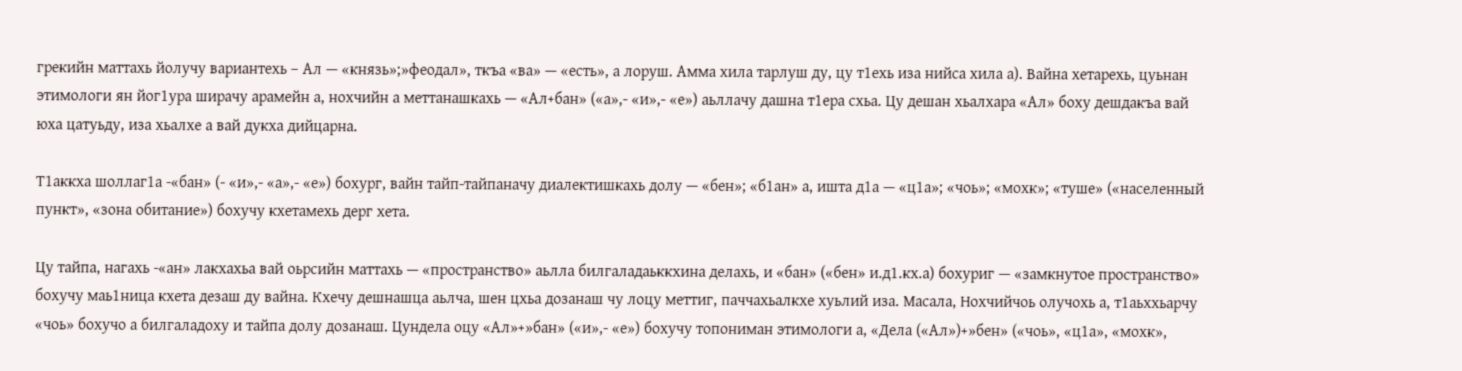грекийн маттахь йолучу вариантехь – Ал — «князь»;»феодал», ткъа «ва» — «есть», а лоруш. Амма хила тарлуш ду, цу т1ехь иза нийса хила а). Вайна хетарехь, цуьнан этимологи ян йог1ура ширачу арамейн а, нохчийн а меттанашкахь — «Ал+бан» («а»,- «и»,- «е») аьллачу дашна т1ера схьа. Цу дешан хьалхара «Ал» боху дешдакъа вай юха цатуьду, иза хьалхе а вай дукха дийцарна.

Т1аккха шоллаг1а -«бан» (- «и»,- «а»,- «е») бохург, вайн тайп-тайпаначу диалектишкахь долу — «бен»; «б1ан» а, ишта д1а — «ц1а»; «чоь»; «мохк»; «туше» («населенный пункт», «зона обитание») бохучу кхетамехь дерг хета.

Цу тайпа, нагахь -«ан» лакхахьа вай оьрсийн маттахь — «пространство» аьлла билгаладаьккхина делахь, и «бан» («бен» и.д1.кх.а) бохуриг — «замкнутое пространство» бохучу маь1ница кхета дезаш ду вайна. Кхечу дешнашца аьлча, шен цхьа дозанаш чу лоцу меттиг, паччахьалкхе хуьлий иза. Масала, Нохчийчоь олучохь а, т1аьххьарчу «чоь» бохучо а билгаладоху и тайпа долу дозанаш. Цундела оцу «Ал»+»бан» («и»,- «е») бохучу топониман этимологи а, «Дела («Ал»)+»бен» («чоь», «ц1а», «мохк»,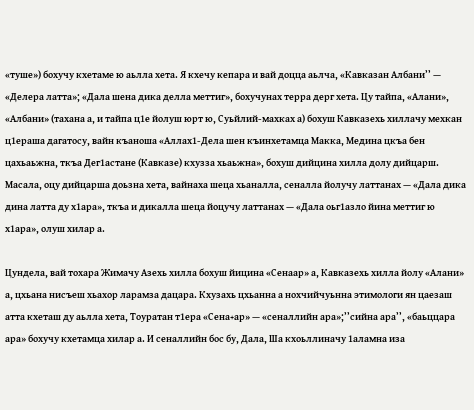«туше») бохучу кхетаме ю аьлла хета. Я кхечу кепара и вай доцца аьлча, «Кавказан Албани’’ — «Делера латта»; «Дала шена дика делла меттиг», бохучунах терра дерг хета. Цу тайпа, «Алани», «Албани» (тахана а, и тайпа ц1е йолуш юрт ю, Суьйлий-махках а) бохуш Кавказехь хиллачу мехкан ц1ераша дагатосу, вайн къаноша «Аллах1-Дела шен къинхетамца Макка, Медина цкъа бен цахьаьжна, ткъа Дег1астане (Кавказе) кхузза хьаьжна», бохуш дийцина хилла долу дийцарш. Масала, оцу дийцарша доьзна хета, вайнаха шеца хьаналла, сеналла йолучу латтанах — «Дала дика дина латта ду х1ара», ткъа и дикалла шеца йоцучу латтанах — «Дала оьг1азло йина меттиг ю х1ара», олуш хилар а.

Цундела, вай тохара Жимачу Азехь хилла бохуш йицина «Сенаар» а, Кавказехь хилла йолу «Алани» а, цхьана нисъеш хьахор ларамза дацара. Кхузахь цхьанна а нохчийчуьнна этимологи ян цаезаш атта кхеташ ду аьлла хета, Тоуратан т1ера «Сена+ар» — «сеналлийн ара»;’’сийна ара’’, «баьццара ара» бохучу кхетамца хилар а. И сеналлийн бос бу, Дала, Ша кхоьллиначу 1аламна иза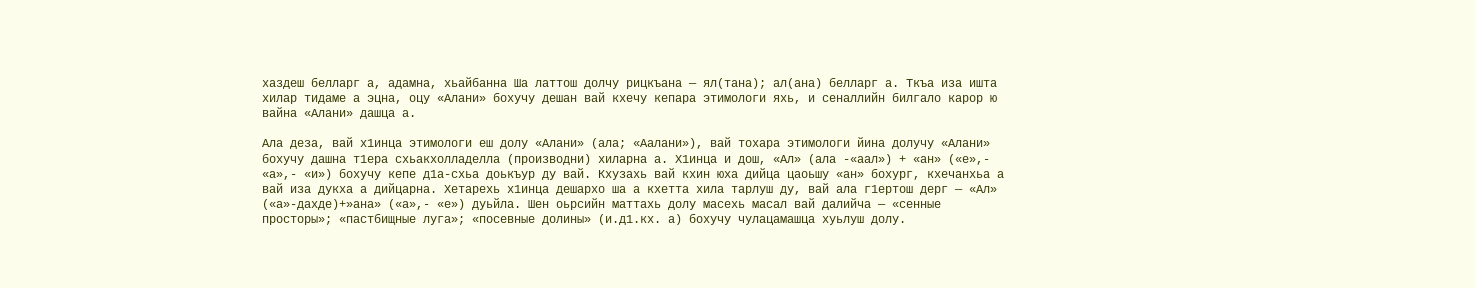хаздеш белларг а, адамна, хьайбанна Ша латтош долчу рицкъана — ял(тана); ал(ана) белларг а. Ткъа иза ишта хилар тидаме а эцна, оцу «Алани» бохучу дешан вай кхечу кепара этимологи яхь, и сеналлийн билгало карор ю вайна «Алани» дашца а.

Ала деза, вай х1инца этимологи еш долу «Алани» (ала; «Аалани»), вай тохара этимологи йина долучу «Алани» бохучу дашна т1ера схьакхолладелла (производни) хиларна а. Х1инца и дош, «Ал» (ала -«аал») + «ан» («е»,- «а»,- «и») бохучу кепе д1а-схьа доькъур ду вай. Кхузахь вай кхин юха дийца цаоьшу «ан» бохург, кхечанхьа а вай иза дукха а дийцарна. Хетарехь х1инца дешархо ша а кхетта хила тарлуш ду, вай ала г1ертош дерг — «Ал» («а»-дахде)+»ана» («а»,- «е») дуьйла. Шен оьрсийн маттахь долу масехь масал вай далийча — «сенные просторы»; «пастбищные луга»; «посевные долины» (и.д1.кх. а) бохучу чулацамашца хуьлуш долу.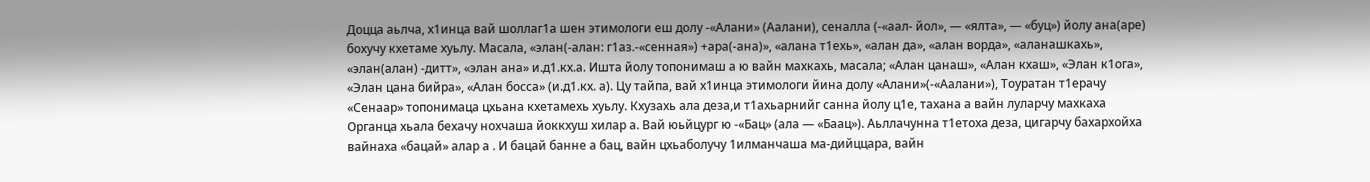Доцца аьлча, х1инца вай шоллаг1а шен этимологи еш долу -«Алани» (Аалани), сеналла (-«аал- йол», — «ялта», — «буц») йолу ана(аре) бохучу кхетаме хуьлу. Масала, «элан(-алан: г1аз.-«сенная») +ара(-ана)», «алана т1ехь», «алан да», «алан ворда», «аланашкахь», «элан(алан) -дитт», «элан ана» и.д1.кх.а. Ишта йолу топонимаш а ю вайн махкахь, масала; «Алан цанаш», «Алан кхаш», «Элан к1ога», «Элан цана бийра», «Алан босса» (и.д1.кх. а). Цу тайпа, вай х1инца этимологи йина долу «Алани»(-«Аалани»), Тоуратан т1ерачу «Сенаар» топонимаца цхьана кхетамехь хуьлу. Кхузахь ала деза,и т1ахьарнийг санна йолу ц1е, тахана а вайн луларчу махкаха Органца хьала бехачу нохчаша йоккхуш хилар а. Вай юьйцург ю -«Бац» (ала — «Баац»). Аьллачунна т1етоха деза, цигарчу бахархойха вайнаха «бацай» алар а . И бацай банне а бац, вайн цхьаболучу 1илманчаша ма-дийццара, вайн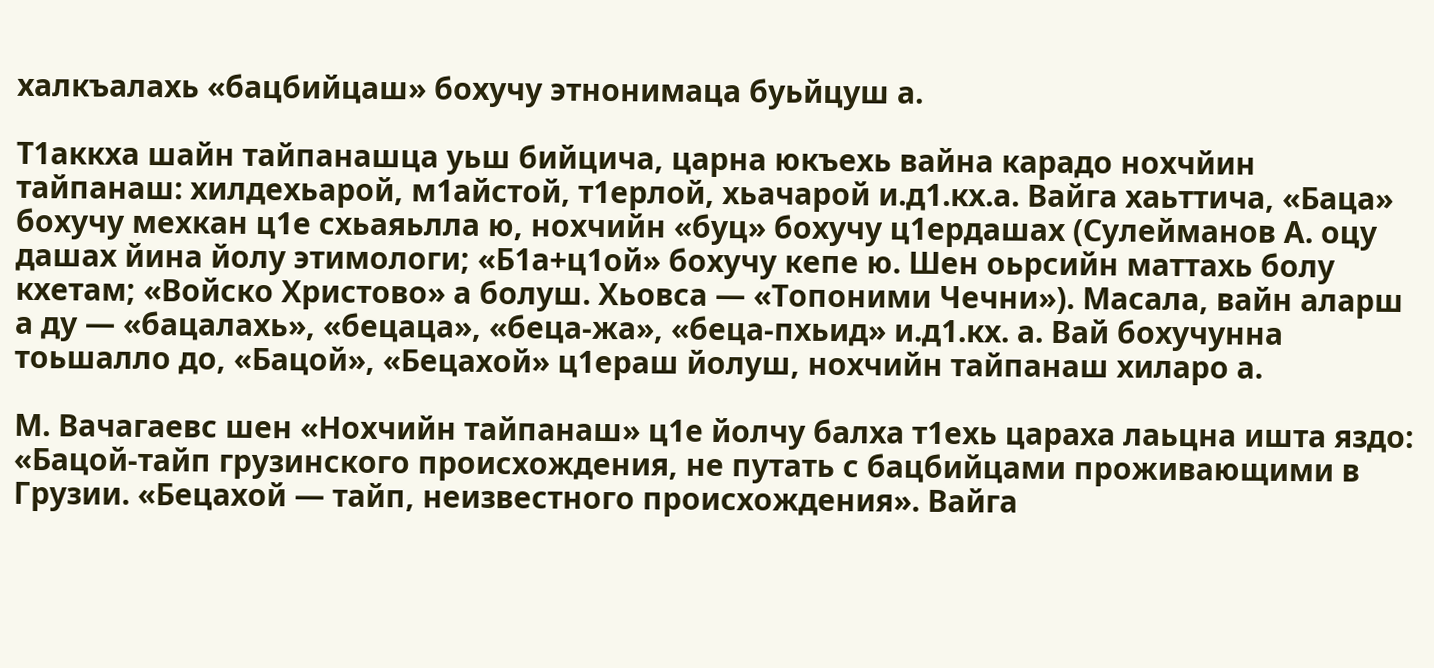халкъалахь «бацбийцаш» бохучу этнонимаца буьйцуш а.

Т1аккха шайн тайпанашца уьш бийцича, царна юкъехь вайна карадо нохчйин тайпанаш: хилдехьарой, м1айстой, т1ерлой, хьачарой и.д1.кх.а. Вайга хаьттича, «Баца» бохучу мехкан ц1е схьаяьлла ю, нохчийн «буц» бохучу ц1ердашах (Сулейманов А. оцу дашах йина йолу этимологи; «Б1а+ц1ой» бохучу кепе ю. Шен оьрсийн маттахь болу кхетам; «Войско Христово» а болуш. Хьовса — «Топоними Чечни»). Масала, вайн аларш а ду — «бацалахь», «бецаца», «беца-жа», «беца-пхьид» и.д1.кх. а. Вай бохучунна тоьшалло до, «Бацой», «Бецахой» ц1ераш йолуш, нохчийн тайпанаш хиларо а.

М. Вачагаевс шен «Нохчийн тайпанаш» ц1е йолчу балха т1ехь цараха лаьцна ишта яздо: «Бацой-тайп грузинского происхождения, не путать с бацбийцами проживающими в Грузии. «Бецахой — тайп, неизвестного происхождения». Вайга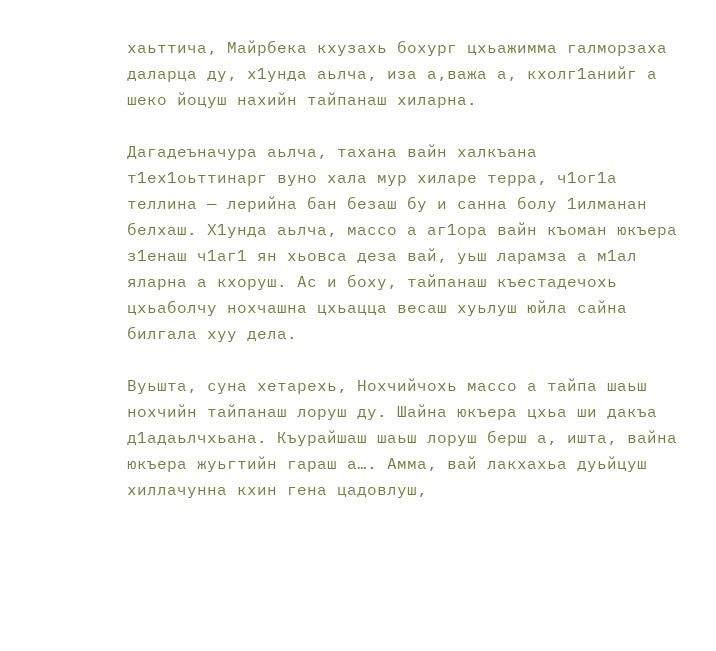хаьттича, Майрбека кхузахь бохург цхьажимма галморзаха даларца ду, х1унда аьлча, иза а,важа а, кхолг1анийг а шеко йоцуш нахийн тайпанаш хиларна.

Дагадеъначура аьлча, тахана вайн халкъана т1ех1оьттинарг вуно хала мур хиларе терра, ч1ог1а теллина — лерийна бан безаш бу и санна болу 1илманан белхаш. Х1унда аьлча, массо а аг1ора вайн къоман юкъера з1енаш ч1аг1 ян хьовса деза вай, уьш ларамза а м1ал яларна а кхоруш. Ас и боху, тайпанаш къестадечохь цхьаболчу нохчашна цхьацца весаш хуьлуш юйла сайна билгала хуу дела.

Вуьшта, суна хетарехь, Нохчийчохь массо а тайпа шаьш нохчийн тайпанаш лоруш ду. Шайна юкъера цхьа ши дакъа д1адаьлчхьана. Къурайшаш шаьш лоруш берш а, ишта, вайна юкъера жуьгтийн гараш а…. Амма, вай лакхахьа дуьйцуш хиллачунна кхин гена цадовлуш,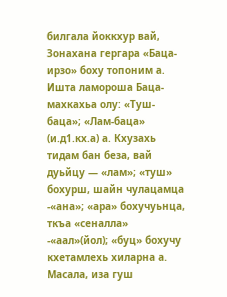билгала йоккхур вай, Зонахана гергара «Баца-ирзо» боху топоним а. Ишта ламороша Баца-махкахьа олу: «Туш-баца»; «Лам-баца» (и.д1.кх.а) а. Кхузахь тидам бан беза, вай дуьйцу — «лам»; «туш» бохурш, шайн чулацамца -«ана»; «ара» бохучуьнца, ткъа «сеналла» -«аал»(йол); «буц» бохучу кхетамлехь хиларна а. Масала, иза гуш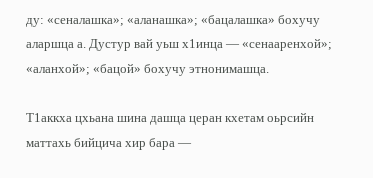ду: «сеналашка»; «аланашка»; «бацалашка» бохучу аларшца а. Дустур вай уьш х1инца — «сенааренхой»; «аланхой»; «бацой» бохучу этнонимашца.

Т1аккха цхьана шина дашца церан кхетам оьрсийн маттахь бийцича хир бара —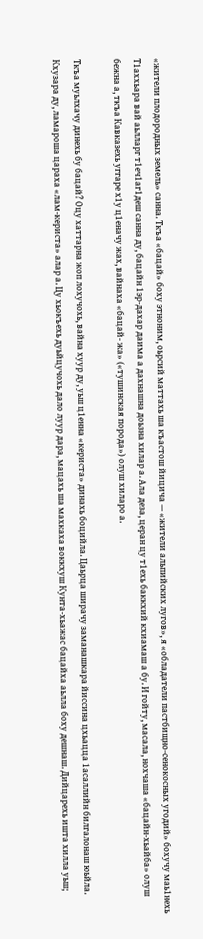«жители плодородных земель» санна. Ткъа «бацай» боху этноним, оьрсий маттахь ша къастош йицича — «жители альпийских лугов», я «обладатели пастбищно-сенокосных угодий» бохучу маь1нехь Т1аххьара вай аьлларг т1еч1аг1деш санна ду, бацайн 1эр-дахар даима а дахнашна доьзна хилар а. Ала деза, церан цу т1ехь баккхий кхиамаш а бу. И гойту, масала, нохчаша «бацайн-хьайба» олуш бежна а, ткъа Кавказехь уггаре х1у ц1еначу жах, вайнаха «бацай- жа» («тушинская порода») олуш хиларо а.

Ткъа муьлхачу динехь бу бацай? Оцу хаттарна жоп лохучохь, вайна хуур ду, уьш ц1енна «кериста» динахь боцийла. Цаьрца ширачу заманашкара йиссина цхьацца 1асаллийн билгалонаш юьйла. Кхузара ду, ламароша цараха «лам-кериста» алар а. Цу хьокъехь дуьйцучохь дало луур дара, мацахь ша махкаха воккхуш Кунта-хьажас бацайха аьлла боху дешнаш. Дийцарехь ишта хилла уьш;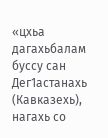«цхьа дагахьбалам буссу сан Дег1астанахь (Кавказехь), нагахь со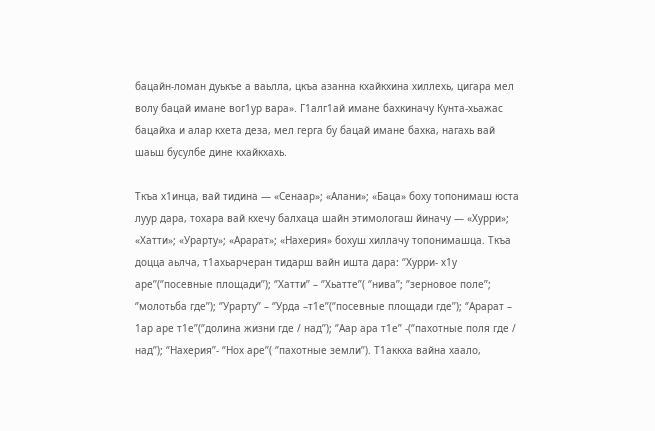бацайн-ломан дуькъе а ваьлла, цкъа азанна кхайкхина хиллехь, цигара мел волу бацай имане вог1ур вара». Г1алг1ай имане бахкиначу Кунта-хьажас бацайха и алар кхета деза, мел герга бу бацай имане бахка, нагахь вай шаьш бусулбе дине кхайкхахь.

Ткъа х1инца, вай тидина — «Сенаар»; «Алани»; «Баца» боху топонимаш юста луур дара, тохара вай кхечу балхаца шайн этимологаш йиначу — «Хурри»; «Хатти»; «Урарту»; «Арарат»; «Нахерия» бохуш хиллачу топонимашца. Ткъа доцца аьлча, т1ахьарчеран тидарш вайн ишта дара: ‘’Хурри- х1у аре’’(‘’посевные площади’’); ‘’Хатти’’ – ‘’Хьатте’’( ‘’нива’’; ‘’зерновое поле’’; ‘’молотьба где’’); ‘’Урарту’’ – ‘’Урда –т1е’’(‘’посевные площади где’’); ‘’Арарат – 1ар аре т1е’’(‘’долина жизни где / над’’); ‘’Аар ара т1е’’ -(‘’пахотные поля где / над’’); ‘’Нахерия’’- ‘’Нох аре’’( ‘’пахотные земли’’). Т1аккха вайна хаало,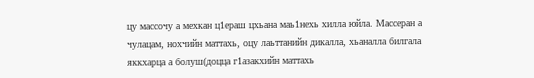цу массочу а мехкан ц1ераш цхьана маь1нехь хилла юйла. Массеран а чулацам, нохчийн маттахь, оцу лаьттанийн дикалла, хьаналла билгала яккхарца а болуш(доцца г1азакхийн маттахь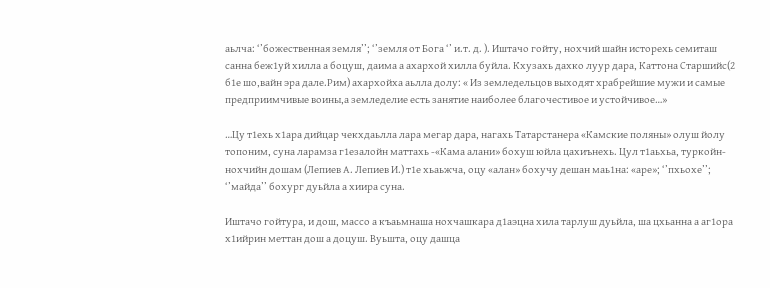аьлча: ‘’божественная земля’’; ‘’земля от Бога ‘’ и.т. д. ). Иштачо гойту, нохчий шайн исторехь семиташ санна беж1уй хилла а боцуш, даима а ахархой хилла буйла. Кхузахь дахко луур дара, Каттона Старшийс(2 б1е шо,вайн эра дале.Рим) ахархойха аьлла долу: « Из земледельцов выходят храбрейшие мужи и самые предприимчивые воины,а земледелие есть занятие наиболее благочестивое и устойчивое…»

…Цу т1ехь х1ара дийцар чекхдаьлла лара мегар дара, нагахь Татарстанера «Камские поляны» олуш йолу топоним, суна ларамза г1езалойн маттахь -«Кама алани» бохуш юйла цахиънехь. Цул т1аьхьа, туркойн-нохчийн дошам (Лепиев А. Лепиев И.) т1е хьаьжча, оцу «алан» бохучу дешан маь1на: «аре»; ‘’пхьохе’’; ‘’майда’’ бохург дуьйла а хиира суна.

Иштачо гойтура, и дош, массо а къаьмнаша нохчашкара д1аэцна хила тарлуш дуьйла, ша цхьанна а аг1ора х1ийрин меттан дош а доцуш. Вуьшта, оцу дашца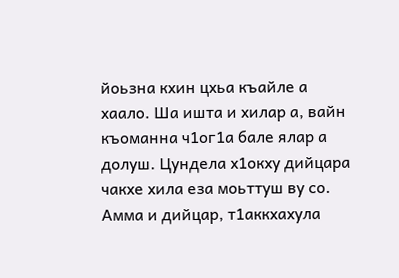йоьзна кхин цхьа къайле а хаало. Ша ишта и хилар а, вайн къоманна ч1ог1а бале ялар а долуш. Цундела х1окху дийцара чакхе хила еза моьттуш ву со. Амма и дийцар, т1аккхахула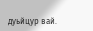дуьйцур вай.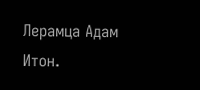Лерамца Адам Итон.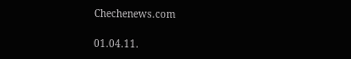Chechenews.com

01.04.11.